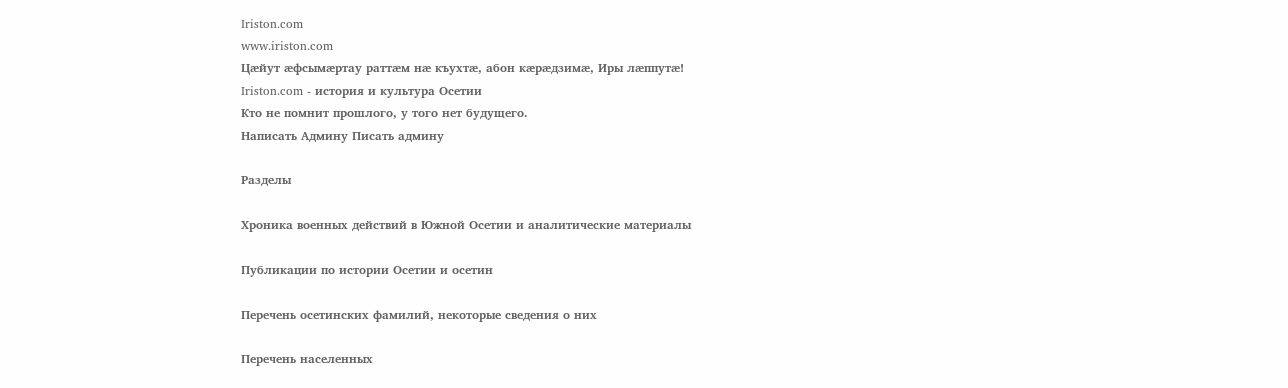Iriston.com
www.iriston.com
Цæйут æфсымæртау раттæм нæ къухтæ, абон кæрæдзимæ, Иры лæппутæ!
Iriston.com - история и культура Осетии
Кто не помнит прошлого, у того нет будущего.
Написать Админу Писать админу

Разделы

Хроника военных действий в Южной Осетии и аналитические материалы

Публикации по истории Осетии и осетин

Перечень осетинских фамилий, некоторые сведения о них

Перечень населенных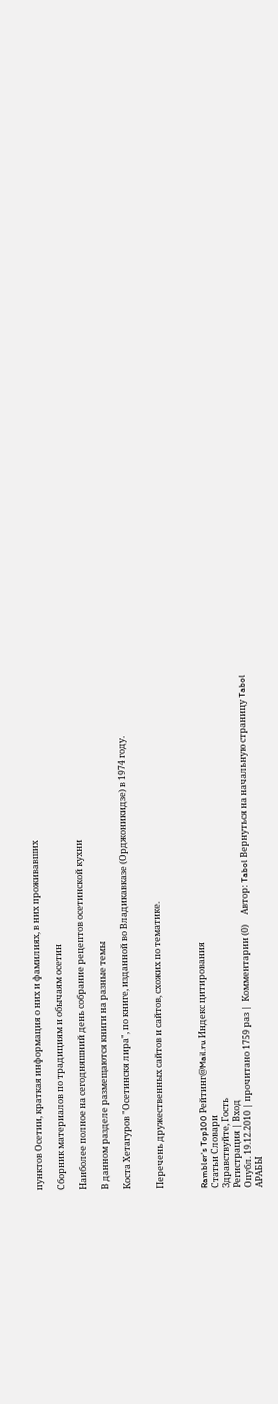пунктов Осетии, краткая информация о них и фамилиях, в них проживавших

Сборник материалов по традициям и обычаям осетин

Наиболее полное на сегодняшний день собрание рецептов осетинской кухни

В данном разделе размещаются книги на разные темы

Коста Хетагуров "Осетинскя лира", по книге, изданной во Владикавказе (Орджоникидзе) в 1974 году.


Перечень дружественных сайтов и сайтов, схожих по тематике.



Rambler's Top100 Рейтинг@Mail.ru Индекс цитирования
Статьи Словари
Здравствуйте, Гость
Регистрация | Вход
Опубл. 19.12.2010 | прочитано 1759 раз |  Комментарии (0)     Автор: Tabol Вернуться на начальную страницу Tabol
АРАБЫ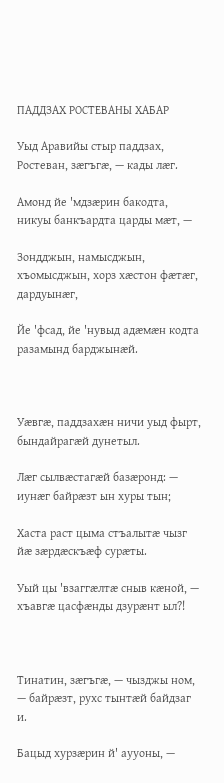ПАДДЗАХ РОСТЕВАНЫ ХАБАР

Уыд Аравийы стыр паддзах, Ростеван, зæгъгæ, — кады лæг.

Амонд йе 'мдзæрин бакодта, никуы банкъардта царды мæт, —

Зондджын, намысджын, хъомысджын, хорз хæстон фæтæг, дардуынæг,

Йе 'фсад, йе 'нувыд адæмæн кодта разамынд барджынæй.



Уæвгæ, паддзахæн ничи уыд фырт, бындайрагæй дунетыл.

Лæг сылвæстагæй базæронд: — иунæг байрæзт ын хуры тын;

Хаста раст цыма стъалытæ чызг йæ зæрдæскъæф сурæты.

Уый цы 'взаггæлтæ сныв кæной, — хъавгæ цасфæнды дзурæнт ыл?!



Тинатин, зæгъгæ, — чызджы ном, — байрæзт, рухс тынтæй байдзаг и.

Бацыд хурзæрин й' аууоны, —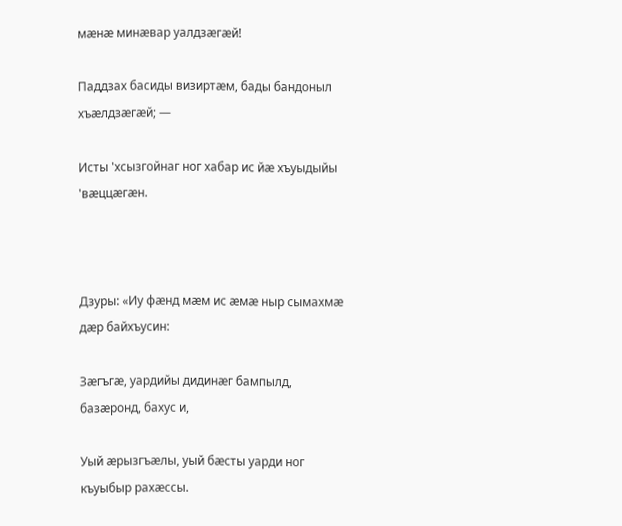мæнæ минæвар уалдзæгæй!

Паддзах басиды визиртæм, бады бандоныл хъæлдзæгæй; —

Исты 'хсызгойнаг ног хабар ис йæ хъуыдыйы 'вæццæгæн.



Дзуры: «Иу фæнд мæм ис æмæ ныр сымахмæ дæр байхъусин:

Зæгъгæ, уардийы дидинæг бампылд, базæронд, бахус и,

Уый æрызгъæлы, уый бæсты уарди ног къуыбыр рахæссы.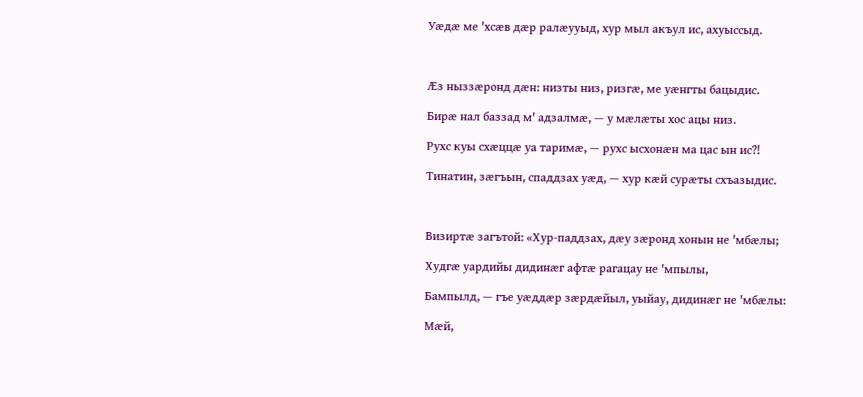Уæдæ ме 'хсæв дæр ралæууыд, хур мыл акъул ис, ахуыссыд.



Æз ныззæронд дæн: низты низ, ризгæ, ме уæнгты бацыдис.

Бирæ нал баззад м' адзалмæ, — у мæлæты хос ацы низ.

Рухс куы схæццæ уа таримæ, — рухс ысхонæн ма цас ын ис?!

Тинатин, зæгъын, спаддзах уæд, — хур кæй сурæты схъазыдис.



Визиртæ загътой: «Хур-паддзах, дæу зæронд хонын не 'мбæлы;

Худгæ уардийы дидинæг афтæ рагацау не 'мпылы,

Бампылд, — гъе уæддæр зæрдæйыл, уыйау, дидинæг не 'мбæлы:

Мæй,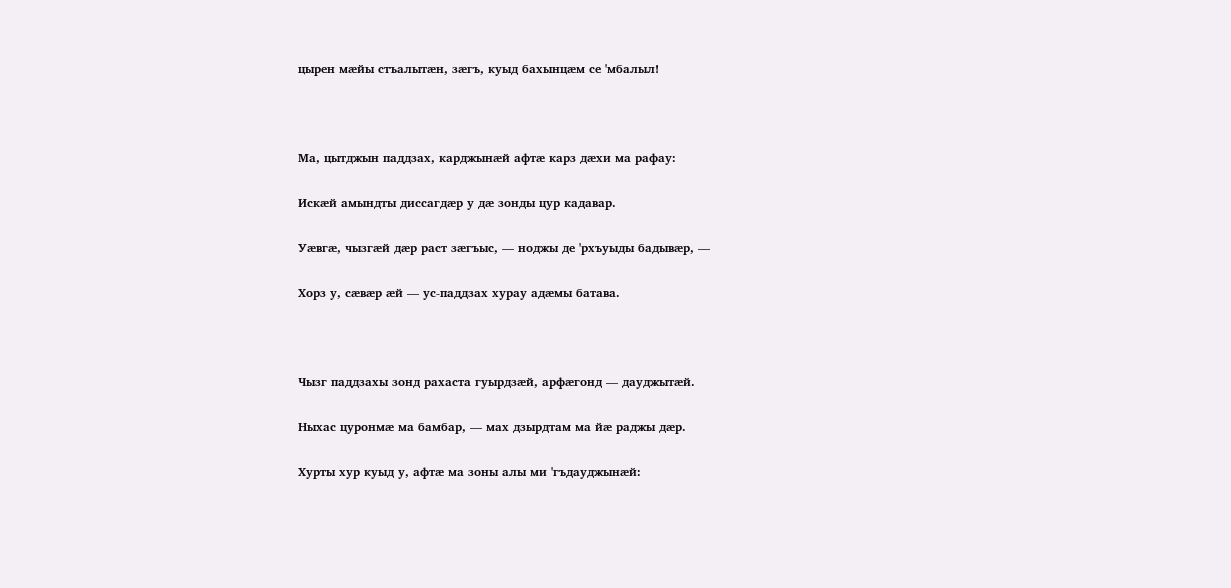цырен мæйы стъалытæн, зæгъ, куыд бахынцæм се 'мбалыл!



Ма, цытджын паддзах, карджынæй афтæ карз дæхи ма рафау:

Искæй амындты диссагдæр у дæ зонды цур кадавар.

Уæвгæ, чызгæй дæр раст зæгъыс, — ноджы де 'рхъуыды бадывæр, —

Хорз у, сæвæр æй — ус-паддзах хурау адæмы батава.



Чызг паддзахы зонд рахаста гуырдзæй, арфæгонд — дауджытæй.

Ныхас цуронмæ ма бамбар, — мах дзырдтам ма йæ раджы дæр.

Хурты хур куыд у, афтæ ма зоны алы ми 'гъдауджынæй: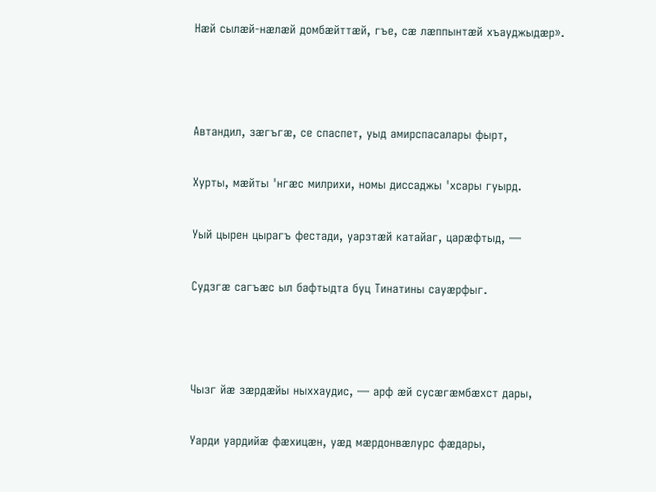Нæй сылæй-нæлæй домбæйттæй, гъе, сæ лæппынтæй хъауджыдæр».



Автандил, зæгъгæ, се спаспет, уыд амирспасалары фырт,

Хурты, мæйты 'нгæс милрихи, номы диссаджы 'хсары гуырд.

Уый цырен цырагъ фестади, уарзтæй катайаг, царæфтыд, —

Судзгæ сагъæс ыл бафтыдта буц Тинатины сауæрфыг.



Чызг йæ зæрдæйы ныххаудис, — арф æй сусæгæмбæхст дары,

Уарди уардийæ фæхицæн, уæд мæрдонвæлурс фæдары,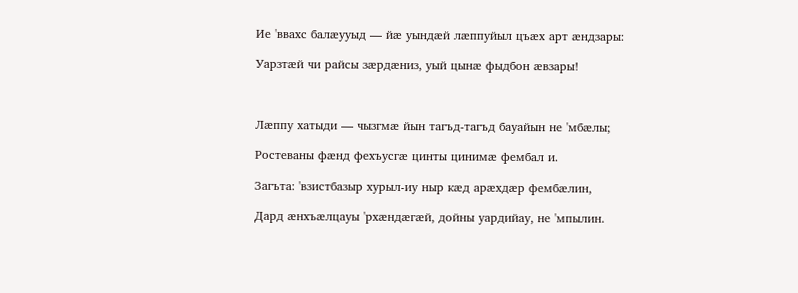Ие 'ввахс балæууыд — йæ уындæй лæппуйыл цъæх арт æндзары:

Уарзтæй чи райсы зæрдæниз, уый цынæ фыдбон æвзары!



Лæппу хатыди — чызгмæ йын тагъд-тагъд бауайын не 'мбæлы;

Ростеваны фæнд фехъусгæ цинты цинимæ фембал и.

Загъта: 'взистбазыр хурыл-иу ныр кæд арæхдæр фембæлин,

Дард æнхъæлцауы 'рхæндæгæй, дойны уардийау, не 'мпылин.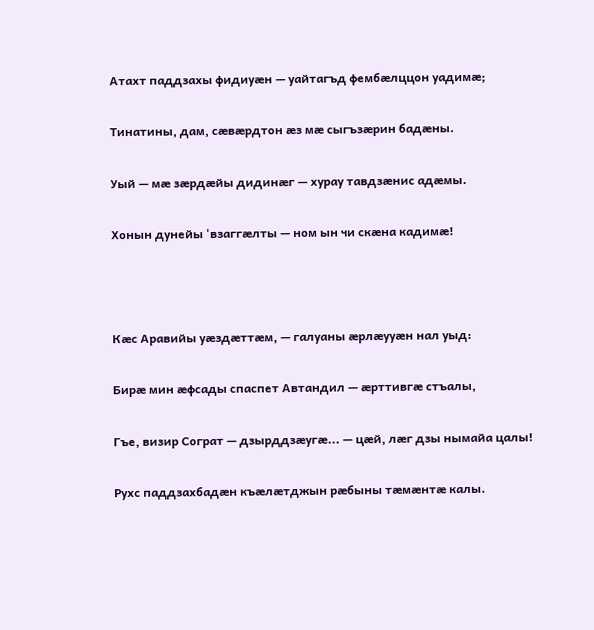Атахт паддзахы фидиуæн — уайтагъд фембæлццон уадимæ;

Тинатины, дам, сæвæрдтон æз мæ сыгъзæрин бадæны.

Уый — мæ зæрдæйы дидинæг — хурау тавдзæнис адæмы.

Хонын дунейы 'взаггæлты — ном ын чи скæна кадимæ!



Кæс Аравийы уæздæттæм, — галуаны æрлæууæн нал уыд:

Бирæ мин æфсады спаспет Автандил — æрттивгæ стъалы,

Гъе, визир Сограт — дзырддзæугæ... — цæй, лæг дзы нымайа цалы!

Рухс паддзахбадæн къæлæтджын рæбыны тæмæнтæ калы.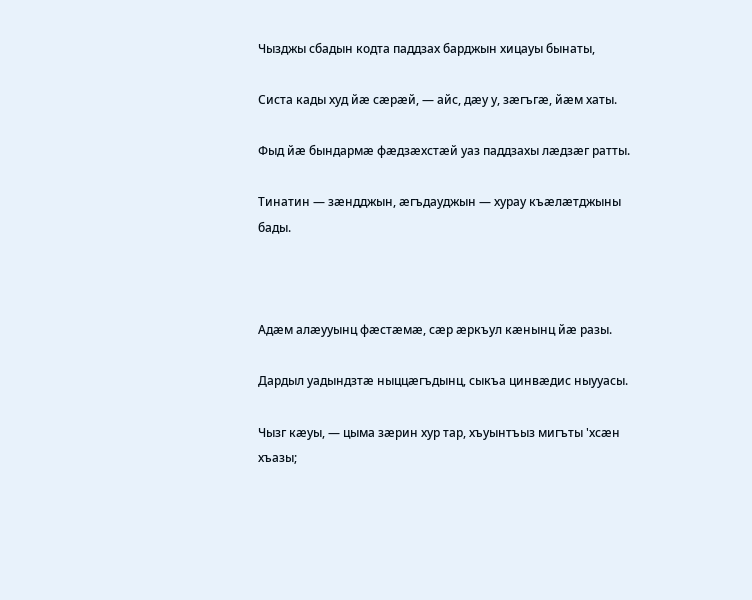Чызджы сбадын кодта паддзах барджын хицауы бынаты,

Систа кады худ йæ сæрæй, — айс, дæу у, зæгъгæ, йæм хаты.

Фыд йæ бындармæ фæдзæхстæй уаз паддзахы лæдзæг ратты.

Тинатин — зæндджын, æгъдауджын — хурау къæлæтджыны бады.



Адæм алæууынц фæстæмæ, сæр æркъул кæнынц йæ разы.

Дардыл уадындзтæ ныццæгъдынц, сыкъа цинвæдис ныууасы.

Чызг кæуы, — цыма зæрин хур тар, хъуынтъыз мигъты 'хсæн хъазы;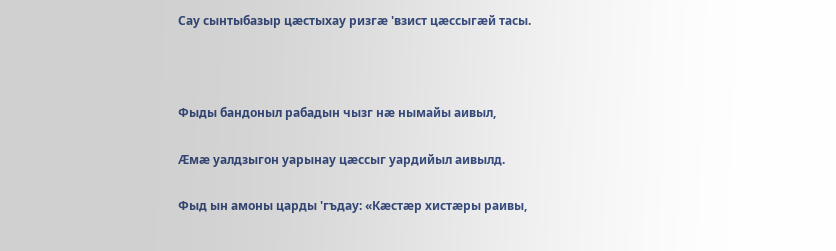Сау сынтыбазыр цæстыхау ризгæ 'взист цæссыгæй тасы.



Фыды бандоныл рабадын чызг нæ нымайы аивыл,

Æмæ уалдзыгон уарынау цæссыг уардийыл аивылд.

Фыд ын амоны царды 'гъдау: «Кæстæр хистæры раивы,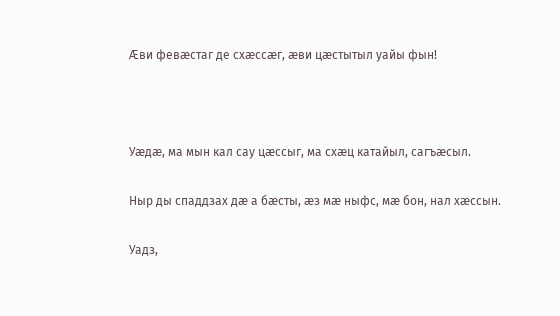Æви февæстаг де схæссæг, æви цæстытыл уайы фын!



Уæдæ, ма мын кал сау цæссыг, ма схæц катайыл, сагъæсыл.

Ныр ды спаддзах дæ а бæсты, æз мæ ныфс, мæ бон, нал хæссын.

Уадз,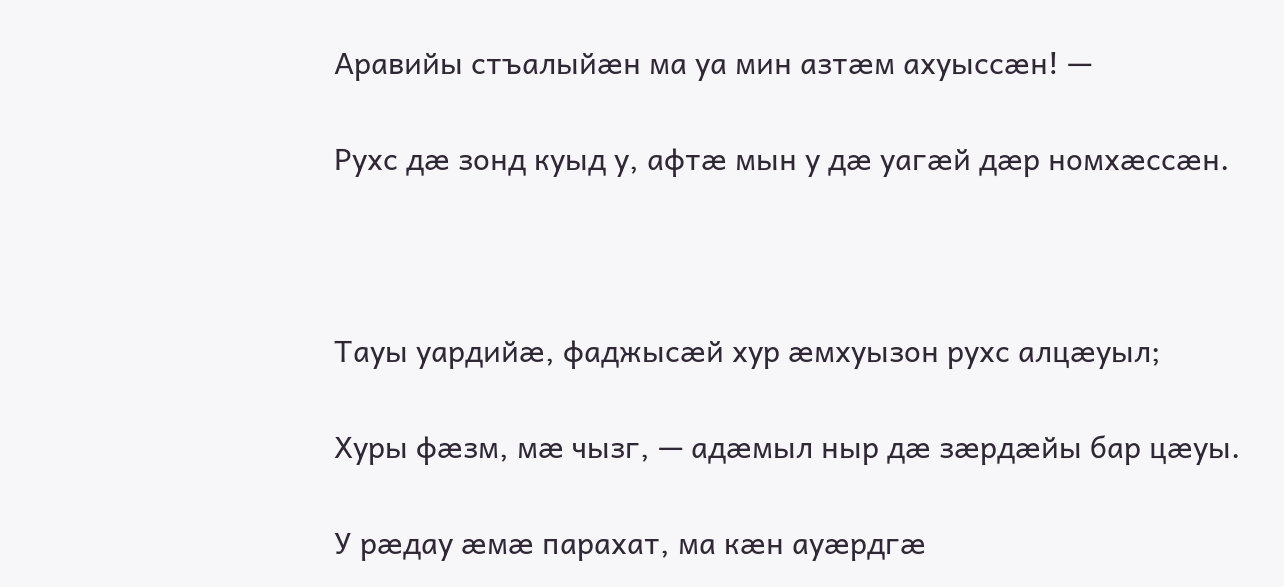Аравийы стъалыйæн ма уа мин азтæм ахуыссæн! —

Рухс дæ зонд куыд у, афтæ мын у дæ уагæй дæр номхæссæн.



Тауы уардийæ, фаджысæй хур æмхуызон рухс алцæуыл;

Хуры фæзм, мæ чызг, — адæмыл ныр дæ зæрдæйы бар цæуы.

У рæдау æмæ парахат, ма кæн ауæрдгæ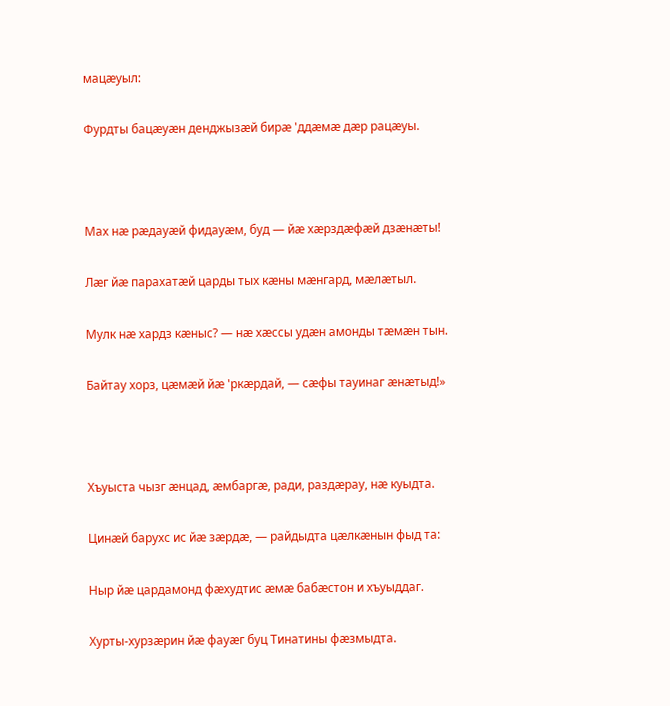мацæуыл:

Фурдты бацæуæн денджызæй бирæ 'ддæмæ дæр рацæуы.



Мах нæ рæдауæй фидауæм, буд — йæ хæрздæфæй дзæнæты!

Лæг йæ парахатæй царды тых кæны мæнгард, мæлæтыл.

Мулк нæ хардз кæныс? — нæ хæссы удæн амонды тæмæн тын.

Байтау хорз, цæмæй йæ 'ркæрдай, — сæфы тауинаг æнæтыд!»



Хъуыста чызг æнцад, æмбаргæ, ради, раздæрау, нæ куыдта.

Цинæй барухс ис йæ зæрдæ, — райдыдта цæлкæнын фыд та:

Ныр йæ цардамонд фæхудтис æмæ бабæстон и хъуыддаг.

Хурты-хурзæрин йæ фауæг буц Тинатины фæзмыдта.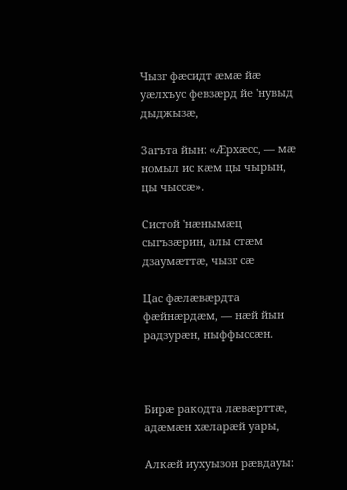Чызг фæсидт æмæ йæ уæлхъус февзæрд йе 'нувыд дыджызæ,

Загъта йын: «Æрхæсс, — мæ номыл ис кæм цы чырын, цы чыссæ».

Систой 'нæнымæц сыгъзæрин, алы стæм дзаумæттæ, чызг сæ

Цас фæлæвæрдта фæйнæрдæм, — нæй йын радзурæн, ныффыссæн.



Бирæ ракодта лæвæрттæ, адæмæн хæларæй уары,

Алкæй иухуызон рæвдауы: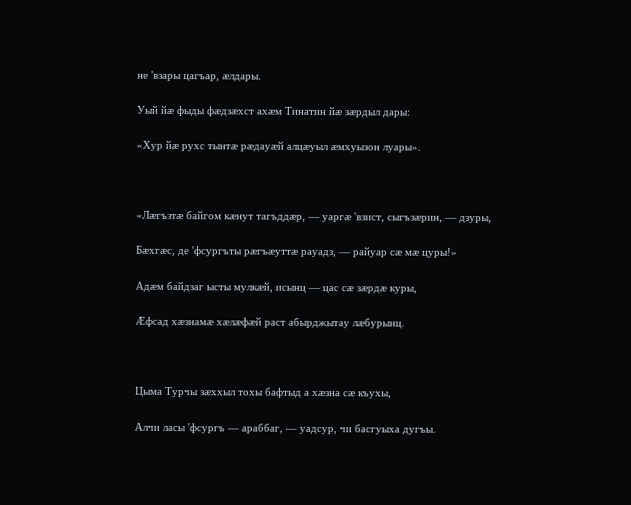не 'взары цагъар, æлдары.

Уый йæ фыды фæдзæхст ахæм Тинатин йæ зæрдыл дары:

«Хур йæ рухс тынтæ рæдауæй алцæуыл æмхуызон луары».



«Лæгъзтæ байгом кæнут тагъддæр, — уаргæ 'взист, сыгъзæрин, — дзуры,

Бæхгæс, де 'фсургъты рæгъæуттæ рауадз, — райуар сæ мæ цуры!»

Адæм байдзаг ысты мулкæй, исынц — цас сæ зæрдæ куры,

Æфсад хæзнамæ хæлæфæй раст абырджытау лæбурынц.



Цыма Турчы зæххыл тохы бафтыд а хæзна сæ къухы,

Алчи ласы 'фсургъ — араббаг, — уадсур, чи басгуыха дугъы.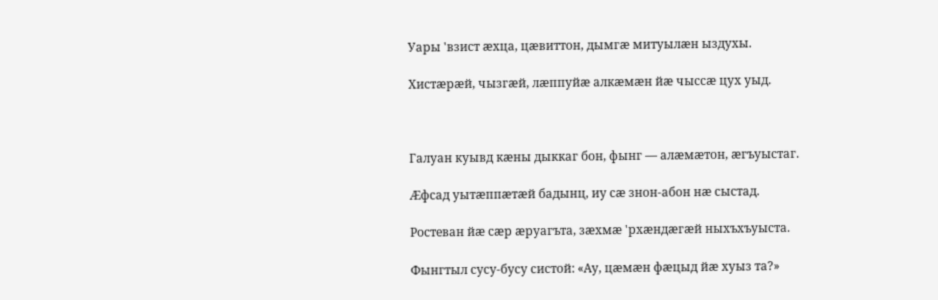Уары 'взист æхца, цæвиттон, дымгæ митуылæн ыздухы.

Хистæрæй, чызгæй, лæппуйæ алкæмæн йæ чыссæ цух уыд.



Галуан куывд кæны дыккаг бон, фынг — алæмæтон, æгъуыстаг.

Æфсад уытæппæтæй бадынц, иу сæ знон-абон нæ сыстад.

Ростеван йæ сæр æруагъта, зæхмæ 'рхæндæгæй ныхъхъуыста.

Фынгтыл сусу-бусу систой: «Ау, цæмæн фæцыд йæ хуыз та?»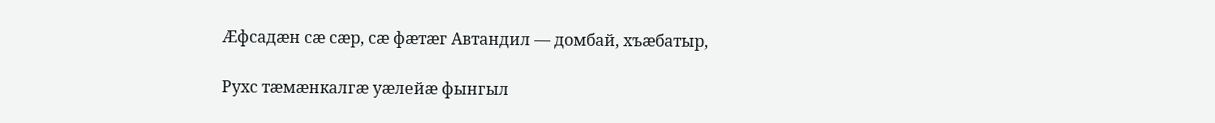Æфсадæн сæ сæр, сæ фæтæг Автандил — домбай, хъæбатыр,

Рухс тæмæнкалгæ уæлейæ фынгыл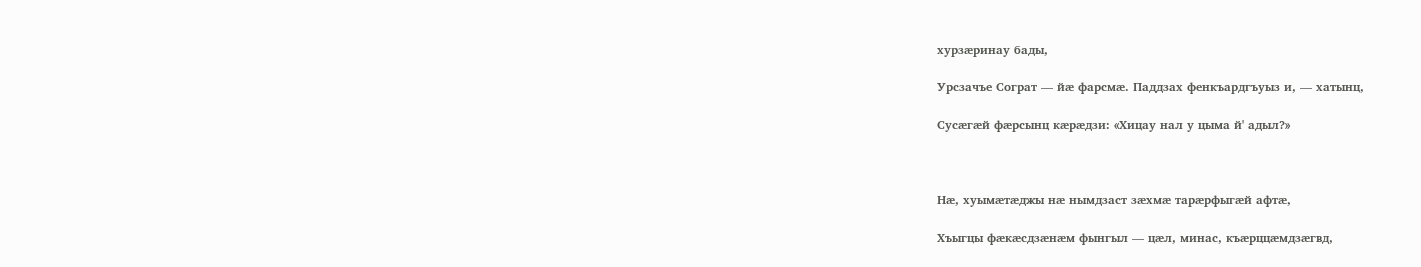хурзæринау бады,

Урсзачъе Сограт — йæ фарсмæ. Паддзах фенкъардгъуыз и, — хатынц,

Сусæгæй фæрсынц кæрæдзи: «Хицау нал у цыма й' адыл?»



Нæ, хуымæтæджы нæ нымдзаст зæхмæ тарæрфыгæй афтæ,

Хъыгцы фæкæсдзæнæм фынгыл — цæл, минас, къæрццæмдзæгвд,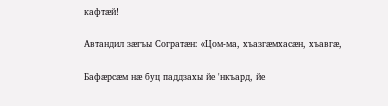кафтæй!

Автандил зæгъы Согратæн: «Цом-ма, хъазгæмхасæн, хъавгæ,

Бафæрсæм нæ буц паддзахы йе 'нкъард, йе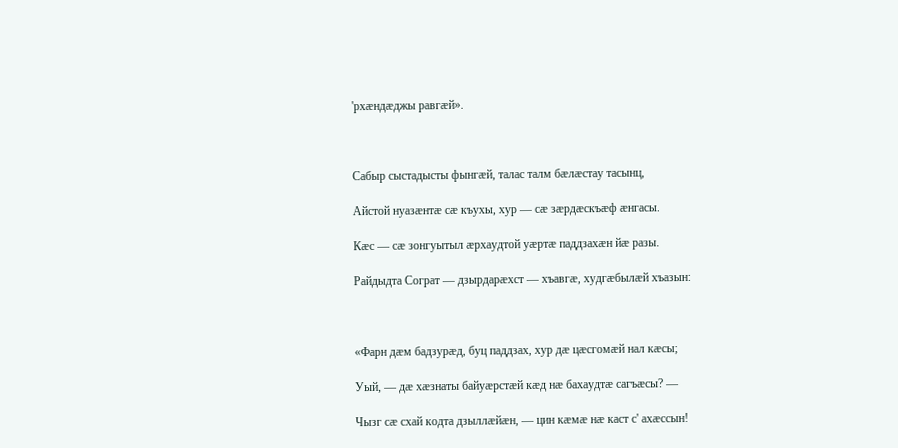'рхæндæджы равгæй».



Сабыр сыстадысты фынгæй, талас талм бæлæстау тасынц,

Айстой нуазæнтæ сæ къухы, хур — сæ зæрдæскъæф æнгасы.

Кæс — сæ зонгуытыл æрхаудтой уæртæ паддзахæн йæ разы.

Райдыдта Сограт — дзырдарæхст — хъавгæ, худгæбылæй хъазын:



«Фарн дæм бадзурæд, буц паддзах, хур дæ цæсгомæй нал кæсы;

Уый, — дæ хæзнаты байуæрстæй кæд нæ бахаудтæ сагъæсы? —

Чызг сæ схай кодта дзыллæйæн, — цин кæмæ нæ каст с' ахæссын!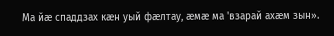Ма йæ спаддзах кæн уый фæлтау, æмæ ма 'взарай ахæм зын».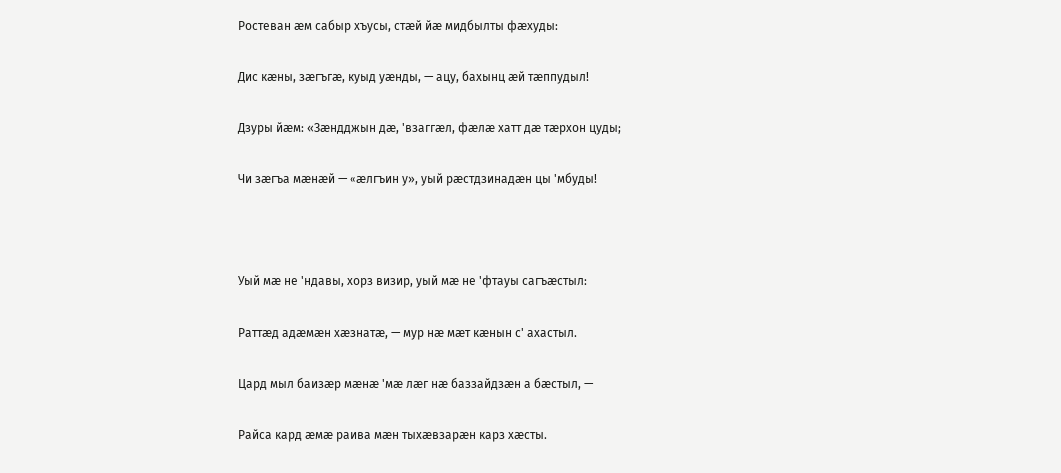Ростеван æм сабыр хъусы, стæй йæ мидбылты фæхуды:

Дис кæны, зæгъгæ, куыд уæнды, — ацу, бахынц æй тæппудыл!

Дзуры йæм: «Зæндджын дæ, 'взаггæл, фæлæ хатт дæ тæрхон цуды;

Чи зæгъа мæнæй — «æлгъин у», уый рæстдзинадæн цы 'мбуды!



Уый мæ не 'ндавы, хорз визир, уый мæ не 'фтауы сагъæстыл:

Раттæд адæмæн хæзнатæ, — мур нæ мæт кæнын с' ахастыл.

Цард мыл баизæр мæнæ 'мæ лæг нæ баззайдзæн а бæстыл, —

Райса кард æмæ раива мæн тыхæвзарæн карз хæсты.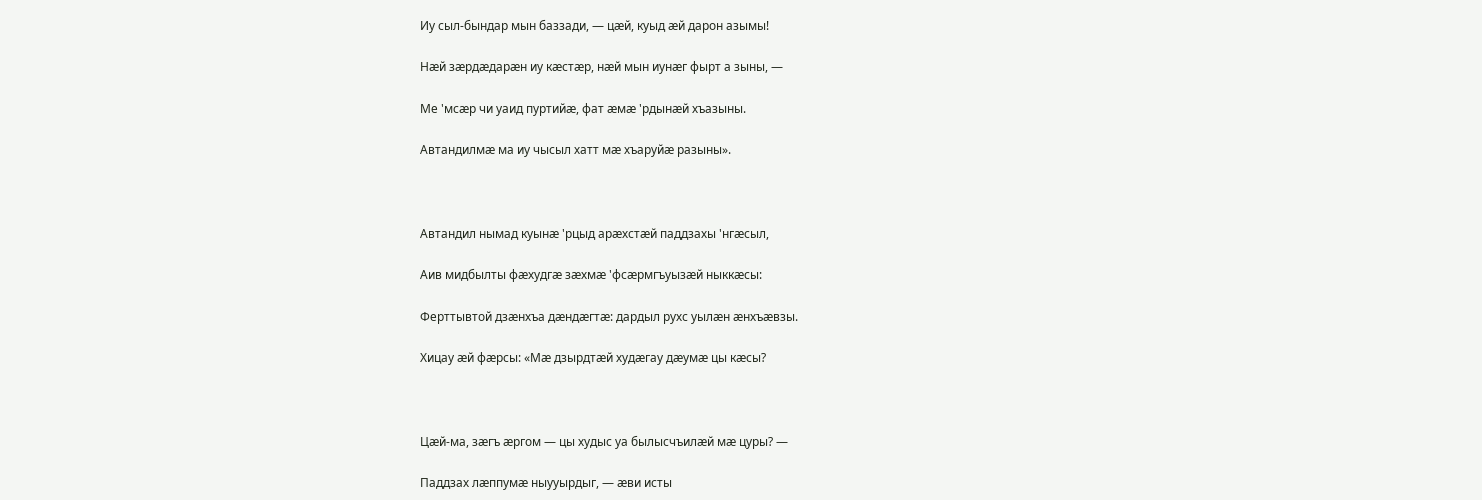Иу сыл-бындар мын баззади, — цæй, куыд æй дарон азымы!

Нæй зæрдæдарæн иу кæстæр, нæй мын иунæг фырт а зыны, —

Ме 'мсæр чи уаид пуртийæ, фат æмæ 'рдынæй хъазыны.

Автандилмæ ма иу чысыл хатт мæ хъаруйæ разыны».



Автандил нымад куынæ 'рцыд арæхстæй паддзахы 'нгæсыл,

Аив мидбылты фæхудгæ зæхмæ 'фсæрмгъуызæй ныккæсы:

Ферттывтой дзæнхъа дæндæгтæ: дардыл рухс уылæн æнхъæвзы.

Хицау æй фæрсы: «Мæ дзырдтæй худæгау дæумæ цы кæсы?



Цæй-ма, зæгъ æргом — цы худыс уа былысчъилæй мæ цуры? —

Паддзах лæппумæ ныууырдыг, — æви исты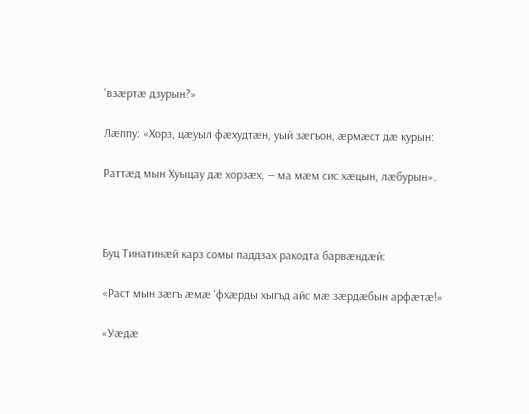'взæртæ дзурын?»

Лæппу: «Хорз, цæуыл фæхудтæн, уый зæгъон, æрмæст дæ курын:

Раттæд мын Хуыцау дæ хорзæх, — ма мæм сис хæцын, лæбурын».



Буц Тинатинæй карз сомы паддзах ракодта барвæндæй:

«Раст мын зæгъ æмæ 'фхæрды хыгъд айс мæ зæрдæбын арфæтæ!»

«Уæдæ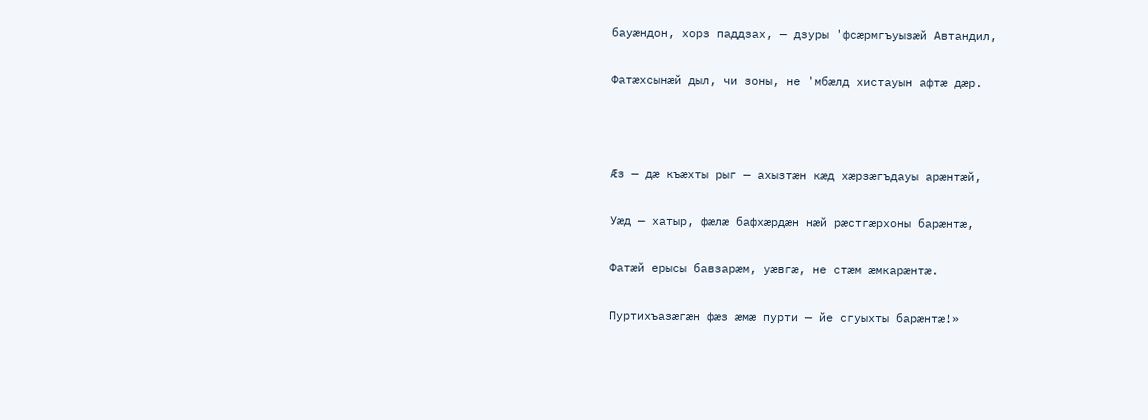бауæндон, хорз паддзах, — дзуры 'фсæрмгъуызæй Автандил,

Фатæхсынæй дыл, чи зоны, не 'мбæлд хистауын афтæ дæр.



Æз — дæ къæхты рыг — ахызтæн кæд хæрзæгъдауы арæнтæй,

Уæд — хатыр, фæлæ бафхæрдæн нæй рæстгæрхоны барæнтæ,

Фатæй ерысы бавзарæм, уæвгæ, не стæм æмкарæнтæ.

Пуртихъазæгæн фæз æмæ пурти — йе сгуыхты барæнтæ!»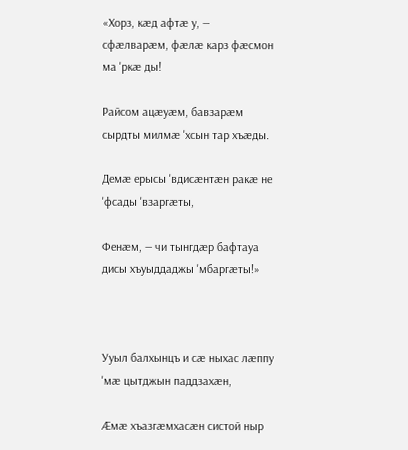«Хорз, кæд афтæ у, — сфæлварæм, фæлæ карз фæсмон ма 'ркæ ды!

Райсом ацæуæм, бавзарæм сырдты милмæ 'хсын тар хъæды.

Демæ ерысы 'вдисæнтæн ракæ не 'фсады 'взаргæты,

Фенæм, — чи тынгдæр бафтауа дисы хъуыддаджы 'мбаргæты!»



Ууыл балхынцъ и сæ ныхас лæппу 'мæ цытджын паддзахæн,

Æмæ хъазгæмхасæн систой ныр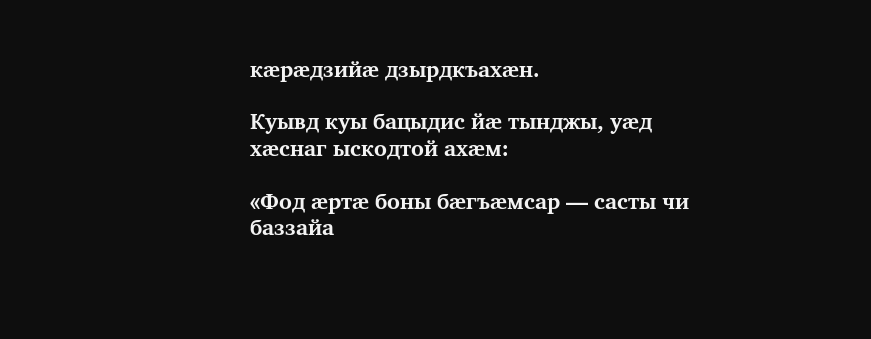кæрæдзийæ дзырдкъахæн.

Куывд куы бацыдис йæ тынджы, уæд хæснаг ыскодтой ахæм:

«Фод æртæ боны бæгъæмсар — састы чи баззайа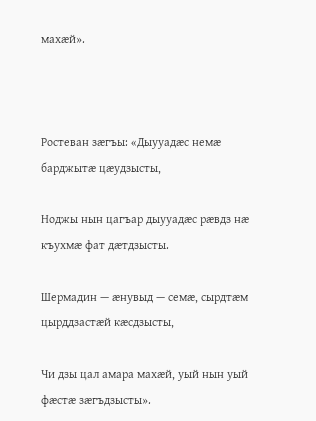махæй».



Ростеван зæгъы: «Дыууадæс немæ барджытæ цæудзысты,

Ноджы нын цагъар дыууадæс рæвдз нæ къухмæ фат дæтдзысты.

Шермадин — æнувыд — семæ, сырдтæм цырддзастæй кæсдзысты,

Чи дзы цал амара махæй, уый нын уый фæстæ зæгъдзысты».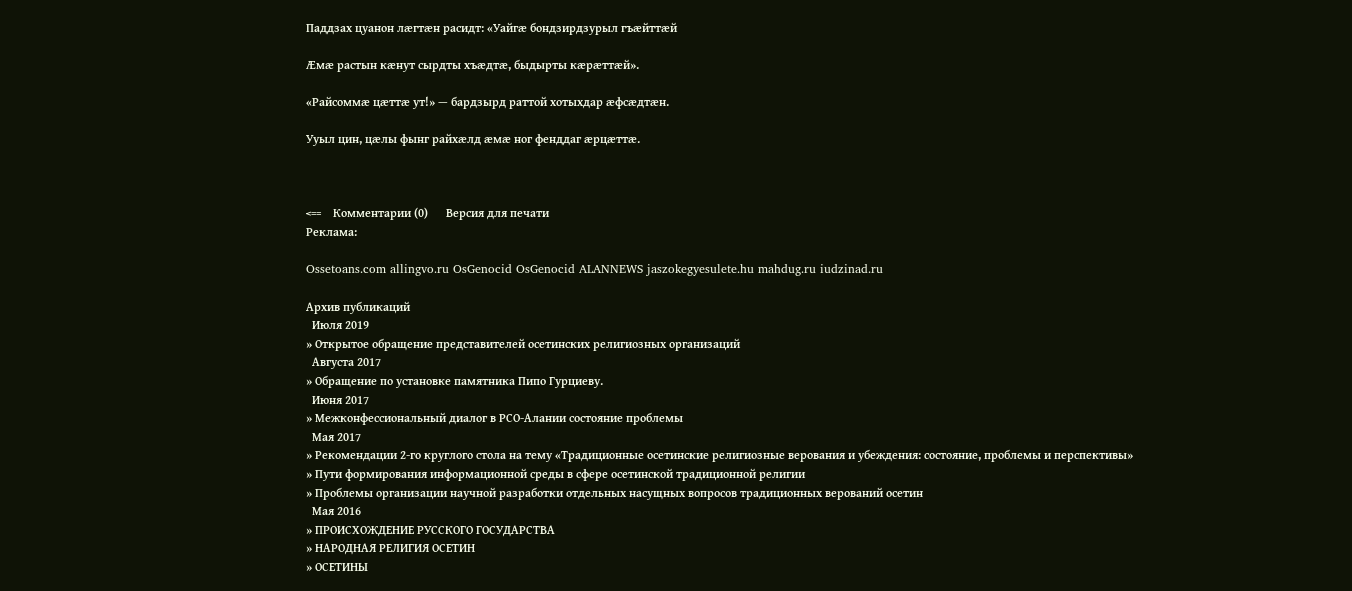Паддзах цуанон лæгтæн расидт: «Уайгæ бондзирдзурыл гъæйттæй

Æмæ растын кæнут сырдты хъæдтæ, быдырты кæрæттæй».

«Райсоммæ цæттæ ут!» — бардзырд раттой хотыхдар æфсæдтæн.

Ууыл цин, цæлы фынг райхæлд æмæ ног фенддаг æрцæттæ.



<==    Комментарии (0)      Версия для печати
Реклама:

Ossetoans.com allingvo.ru OsGenocid OsGenocid ALANNEWS jaszokegyesulete.hu mahdug.ru iudzinad.ru

Архив публикаций
  Июля 2019
» Открытое обращение представителей осетинских религиозных организаций
  Августа 2017
» Обращение по установке памятника Пипо Гурциеву.
  Июня 2017
» Межконфессиональный диалог в РСО-Алании состояние проблемы
  Мая 2017
» Рекомендации 2-го круглого стола на тему «Традиционные осетинские религиозные верования и убеждения: состояние, проблемы и перспективы»
» Пути формирования информационной среды в сфере осетинской традиционной религии
» Проблемы организации научной разработки отдельных насущных вопросов традиционных верований осетин
  Мая 2016
» ПРОИСХОЖДЕНИЕ РУССКОГО ГОСУДАРСТВА
» НАРОДНАЯ РЕЛИГИЯ ОСЕТИН
» ОСЕТИНЫ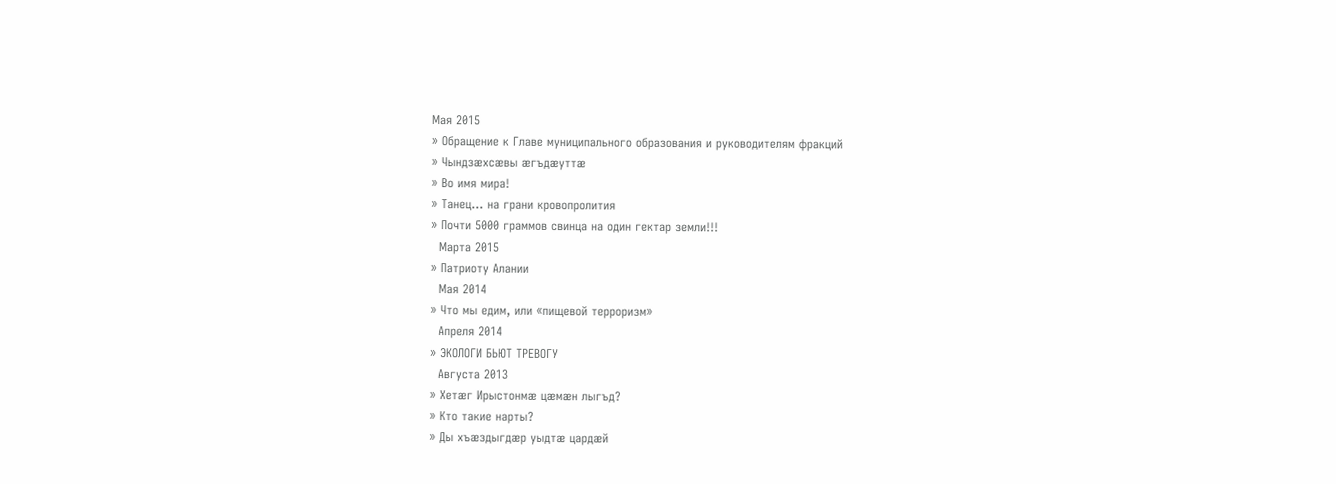Мая 2015
» Обращение к Главе муниципального образования и руководителям фракций
» Чындзӕхсӕвы ӕгъдӕуттӕ
» Во имя мира!
» Танец... на грани кровопролития
» Почти 5000 граммов свинца на один гектар земли!!!
  Марта 2015
» Патриоту Алании
  Мая 2014
» Что мы едим, или «пищевой терроризм»
  Апреля 2014
» ЭКОЛОГИ БЬЮТ ТРЕВОГУ
  Августа 2013
» Хетӕг Ирыстонмӕ цӕмӕн лыгъд?
» Кто такие нарты?
» Ды хъæздыгдæр уыдтæ цардæй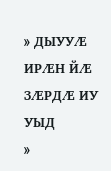» ДЫУУӔ ИРӔН ЙӔ ЗӔРДӔ ИУ УЫД
»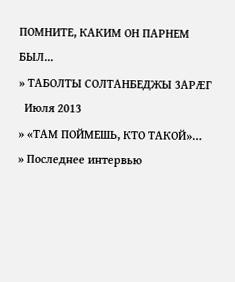ПОМНИТЕ, КАКИМ ОН ПАРНЕМ БЫЛ...
» ТАБОЛТЫ СОЛТАНБЕДЖЫ 3АРӔГ
  Июля 2013
» «ТАМ ПОЙМЕШЬ, КТО ТАКОЙ»…
» Последнее интервью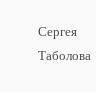Сергея Таболова